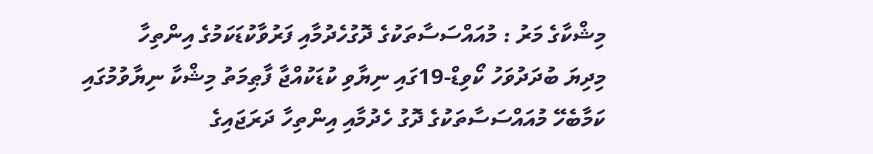މިޝްކާގެ މަރު : މުއައްސަސާތަކުގެ ދޮގުހެދުމާއި ފަރުވާކުޑަކަމުގެ އިންތިހާ
މިދިޔަ ބުދަދުވަހު ކޯވިޑް-19ގައި ނިޔާވި ކުޑަކުއްޖާ ފާޠިމަތު މިޝްކާ ނިޔާވުމުގައި ކަމާބެހޭ މުއައްސަސާތަކުގެ ދޮގު ހެދުމާއި އިންތިހާ ދަރަޖައިގެ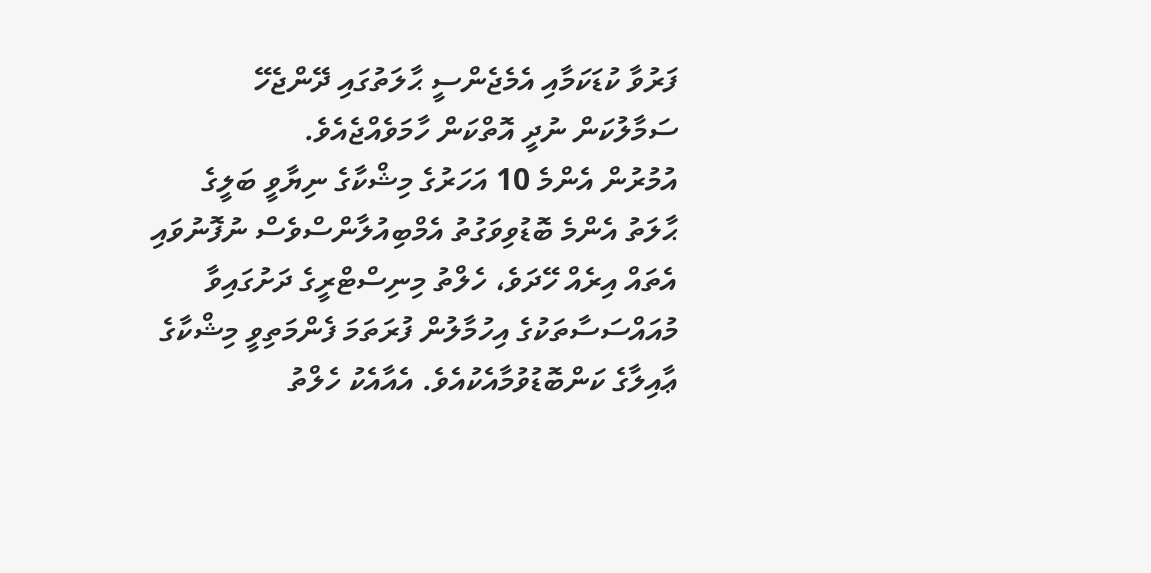ފަރުވާ ކުޑަކަމާއި އެމެޖެންސީ ޙާލަތުގައި ދޭންޖެހޭ ސަމާލުކަން ނުދީ އޮތްކަން ހާމަވެއްޖެއެވެ.
އުމުރުން އެންމެ 10 އަހަރުގެ މިޝްކާގެ ނިޔާވީ ބަލީގެ ޙާލަތު އެންމެ ބޮޑުވިވަގުތު އެމްބިއުލާންސްވެސް ނުފޮނުވައި އެތައް އިރެއް ހޭދަވެ، ހެލްތު މިނިސްޓްރީގެ ދަށުގައިވާ މުއައްސަސާތަކުގެ އިހުމާލުން ފުރަތަމަ ފެންމަތިވީ މިޝްކާގެ ޢާއިލާގެ ކަންބޮޑުވުމާއެކުއެވެ. އެއާއެކު ހެލްތު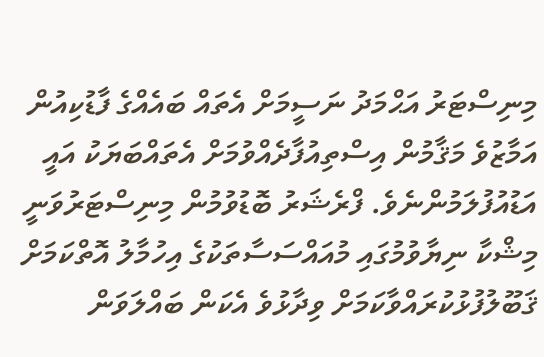މިނިސްޓަރު އަޙްމަދު ނަސީމަށް އެތައް ބައެއްގެ ފާޑުކިއުން އަމާޒުވެ މަޤާމުން އިސްތިއުފާދެއްވުމަށް އެތައްބަޔަކު އައީ އަޑުއުފުލަމުންނެވެ. ފްރެޝަރު ބޮޑުވުމުން މިނިސްޓަރުވަނީ މިޝްކާ ނިޔާވުމުގައި މުއައްސަސާތަކުގެ އިހުމާލު އޮތްކަމަށް ޤަބޫލުފުޅުކުރައްވާކަމަށް ވިދާޅުވެ އެކަން ބައްލަވަން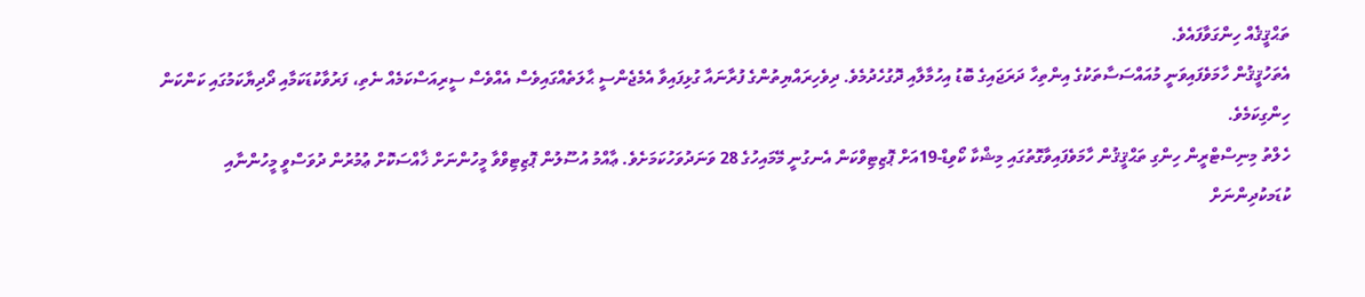ތަޙްޤީޤެއް ހިންގަވާފައެވެ.
އެތަހުޤީޤުން ހާމަވެފައިވަނީ މުއައްސަސާތަކުގެ އިންތިހާ ދަރަޖައިގެ ބޮޑު އިހުމާލާއި ދޮގުހެދުމެވެ. ދިވެހިރައްޔިތުންގެ ފުރާނައާ ގުޅިފައިވާ އެމެޖެންސީ ޙާލަތެއްގައިވެސް އެއްވެސް ސީރިއަސްކަމެއް ނެތި، ފަރުވާކުޑަކަމާއި ދޯދިޔާކަމުގައި ކަންކަން ހިންގިކަމެވެ.
ހެލްތު މިނިސްޓްރީން ހިންގި ތަޙްޤީޤުން ހާމަވެފައިވާގޮތުގައި މިޝްކާ ކޯވިޑް-19އަށް ޕޮޒިޓިވްކަން އެނގުނީ މޭމައިހުގެ 28 ވަނަދުވަހުކަމަށެވެ. ޢާއްމު އުސޫލުން ޕޮޒިޓިވްވާ މީހުންނަށް ޚާއްސަކޮށް ޢުމުރުން ދުވަސްވީ މީހުންނާއި ކުޑަމކުދިންނަށް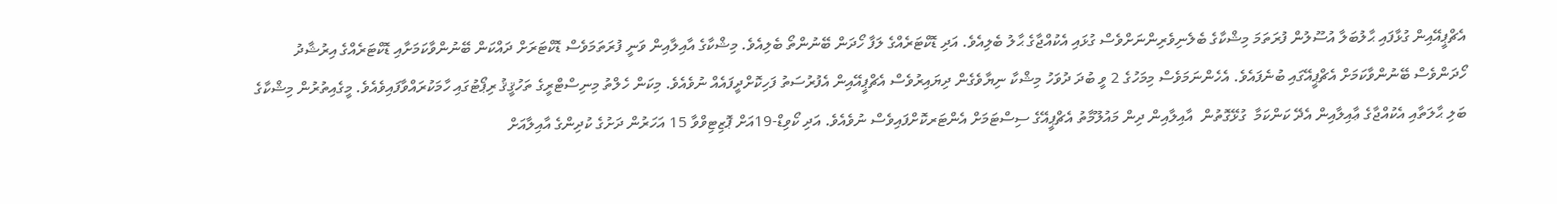އެޗްޕީއޭއިން ގުޅާފައި ޙާލުބަލާ އުސޫލުން ފުރަތަމަ މިޝްކާގެ ބެލެނިވެރިންނަށްވެސް ގުޅައި އެކުއްޖާގެ ޙާލު ބެލިއެވެ. އަދި ޑޮކްޓަރެއްގެ ލަފާ ހޯދަން ބޭނުންތޯ ބެލިއެވެ. މިޝްކާގެ އާއިލާއިން ވަނީ ފުރަތަމަވެސް ޑޮކްޓަރަށް ދައްކަން ބޭނުންވާކަމަށާއި ޑޮކްޓަރެއްގެ އިރުޝާދު ހޯދަންވެސް ބޭނުންވާކަމަށް އެޗްޕީއޭގައި ބުނެފައެވެ. އެހެންނަމަވެސް މިމަހުގެ 2 ވީ ބުދަ ދުވަހު މިޝްކާ ނިޔާވެގެން ދިޔައިރުވެސް އެޗްޕީއޭއިން އެފުރުސަތު ފަހިކޮށްދީފައެއް ނުވެއެވެ. މިކަން ހެލްތު މިނިސްޓްރީގެ ތަހުޤީޤު ރިޕޯޓުގައި ހާމަކުރައްވާފައިވެއެވެ. މީގެއިތުރުން މިޝްކާގެ ބަލި ޙާލަތާއި އެކުއްޖާގެ ޢާއިލާއިން އެދޭ ކަންކަމާ  ގުޅޭގޮތުން  އާއިލާއިން ދިން މައުލޫމާތު އެޗްޕީއޭގެ ސިސްޓަމަށް އެންޓަރކޮށްފައިވެސް ނުވެއެވެ. އަދި ކޯވިޑް-19އަށް ޕޮޒިޓިވްވާ 15 އަހަރުން ދަށުގެ ކުދިންގެ އާއިލާއަށް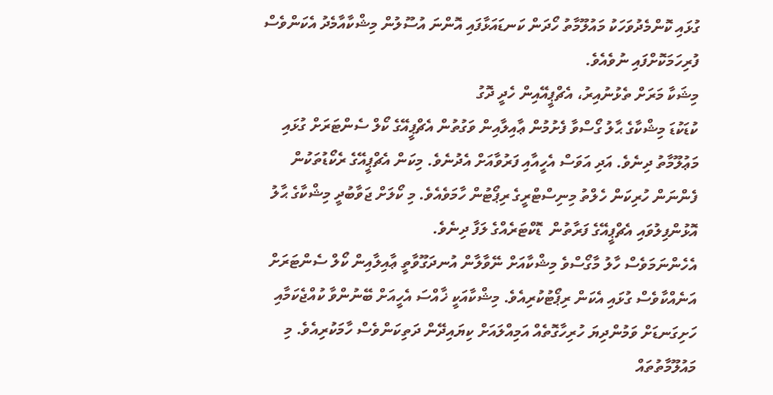ގުޅައި ކޮންމެދުވަހަކު މައުލޫމާތު ހޯދަން ކަނޑައަޅާފައި އޮންނަ އުސޫލުން މިޝްކާއާމެދު އެކަންވެސް ފުރިހަމަކޮށްފައި ނުވެއެވެ.
މިޝަކާ މަރަށް ތެޅުނުއިރު، އެޗްޕީއޭއިން ހެދީ ދޮގު
ކުޑަކުޑަ މިޝްކާގެ ޙާލު ގޯސްވާ ފެށުމުން ޢާއިލާއިން ވަގުތުން އެޗްޕީއޭގެ ކޯލް ސެންޓަރަށް ގުޅައި މަޢުލޫމާތު ދިނެވެ. އަދި އަވަސް އެހީއާއި ފަރުވާއަށް އެދުނެވެ. މިކަން އެޗްޕީއޭގެ ރެކޯޑުތަކުން ފެންނަން ހުރިކަން ހެލްތު މިނިސްޓްރީގެ ރިޕޯޓުން ހާމަވެއެވެ. މި ކޯލަށް ޖަވާބުދީ މިޝްކާގެ ޙާލު އޮޅުންފިލުވައި އެޗްޕީއޭގެ ފަރާތުން  ޑޮކްޓަރެއްގެ ލަފާ ދިނެވެ.
އެހެންނަމަވެސް ހާލު މާގޯސްވެ މިޝްކާއަށް ނޭވާލާން އުނދަގޫވާތީ ޢާއިލާއިން ކޯލް ސެންޓަރަށް އަނެއްކާވެސް ގުޅައި އެކަން ރިޕޯޓުކުރިއެވެ. މިޝްކާއަކީ ޚާއްސަ އެހީއަށް ބޭނުންވާ ކުއްޖެކަމާއި ހަށިގަނޑަށް ވަމުންދިޔަ ހުރިހާގޮތެއް އަމިއްލައަށް ކިޔައިދޭން ދަތިކަންވެސް ހާމަކުރިއެވެ. މި މައުލޫމާތުތައް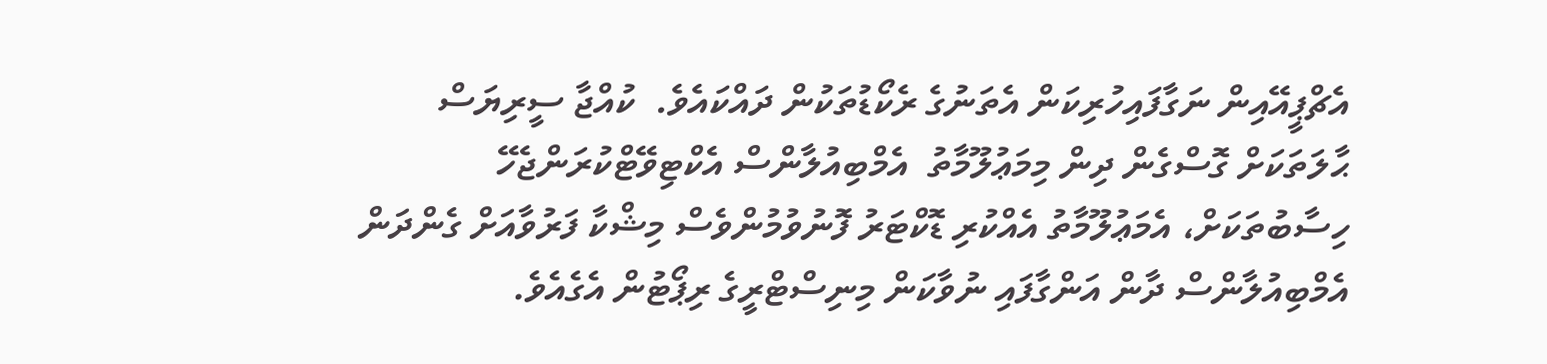އެޗްޕީއޭއިން ނަގާފައިހުރިކަން އެތަނުގެ ރެކޯޑުތަކުން ދައްކައެވެ.  ކުއްޖާ ސީރިޔަސް ޙާލަތަކަށް ގޮސްގެން ދިން މިމަޢުލޫމާތު  އެމްބިއުލާންސް އެކްޓިވޭޓްކުރަންޖެހޭ ހިސާބުތަކަށް، އެމަޢުލޫމާތު އެއްކުރި ޑޮކްޓަރު ފޮނުވުމުންވެސް މިޝްކާ ފަރުވާއަށް ގެންދަން އެމްބިއުލާންސް ދާން އަންގާފައި ނުވާކަން މިނިސްޓްރީގެ ރިޕޯޓުން އެގެއެވެ.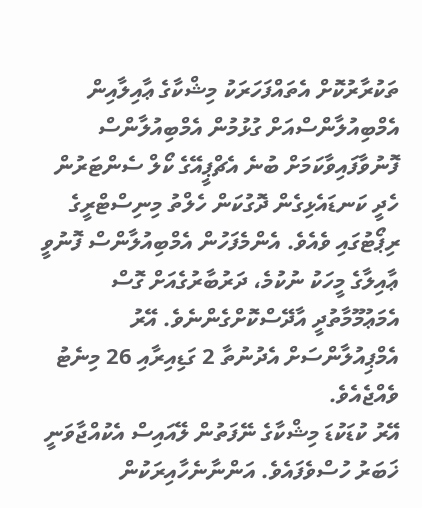ތަކުރާރުކޮށް އެތައްފަހަރަކު މިޝްކާގެ ޢާއިލާއިން އެމްބިއުލާންސްއަށް ގުޅުމުން އެމްބިއުލާންސް ފޮނުވާފައިވާކަމަށް ބުނެ އެޗްޕީއޭގެ ކޯލް ސެންޓަރުން ހެދީ ކަނޑައެޅިގެން ދޮގުކަން ހެލްތު މިނިސްޓްރީގެ ރިޕޯޓުގައި ވެއެވެ. އެންމެފަހުން އެމްބިއުލާންސް ފޮނުވީ ޢާއިލާގެ މީހަކު ނުކުމެ، ދަރުބާރުގެއަށް ގޮސް އެމަޢުމޫމާތުދީ އާދޭސްކޮށްގެންނެވެ. އޭރު އެމްޕިއުލާންސަށް އެދުނުތާ 2 ގަޑިއިރާއި 26 މިނެޓު ވެއްޖެއެވެ.
އޭރު ކުޑަކުޑަ މިޝްކާގެ ނޭފަތުން ލޭއައިސް އެކުއްޖާވަނީ ޚަބަރު ހުސްވެފައެވެ. އަންނާނެހާއިރަކުން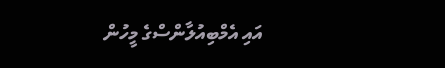އައި އެމްބިއުލާންސްގެ މީހުން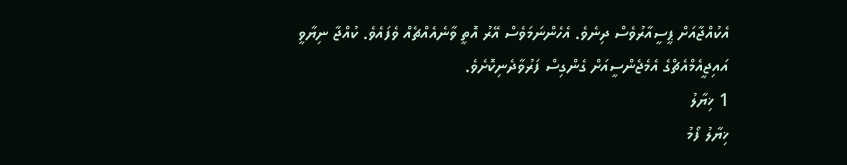އެކުއްޖާއަށް ޕީސީއާރުވެސް ދިނެވެ. އެހެންނަމަވެސް އޭރު އޮތީ ވާނެއެއްޗެއް ވެފައެވެ. ކުއްޖާ ނިޔާވީ އައިޖީއެމްއެޗްގެ އެމެޖެންސީއަށް ގެންގިސް ފަރުވާދެނިކޮށެވެ.
1 ޚިޔާލު
ޚިޔާލު ފޯމު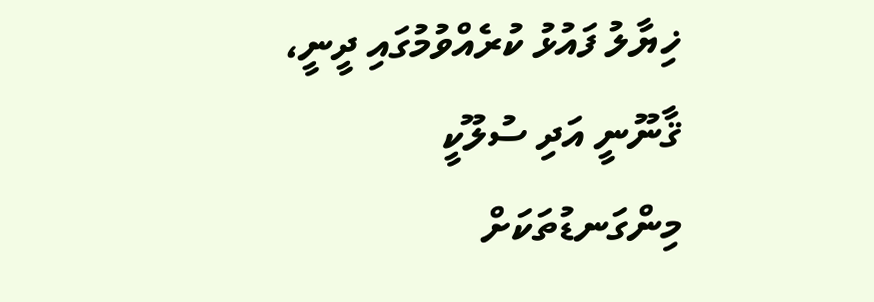ޚިޔާލު ފައުޅު ކުރެއްވުމުގައި ދީނީ، ޤާނޫނީ އަދި ސުލޫކީ މިންގަނޑުތަކަށް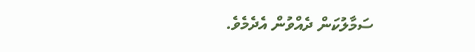ސަމާލުކަން ދެއްވުން އެދެމެވެ.